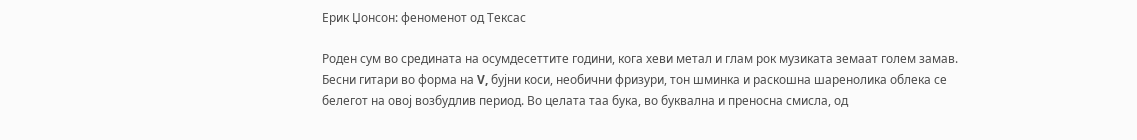Ерик Џонсон: феноменот од Тексас

Роден сум во средината на осумдесеттите години, кога хеви метал и глам рок музиката земаат голем замав. Бесни гитари во форма на V, бујни коси, необични фризури, тон шминка и раскошна шаренолика облека се белегот на овој возбудлив период. Во целата таа бука, во буквална и преносна смисла, од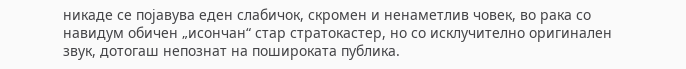никаде се појавува еден слабичок, скромен и ненаметлив човек, во рака со навидум обичен „исончан“ стар стратокастер, но со исклучително оригинален звук, дотогаш непознат на пошироката публика.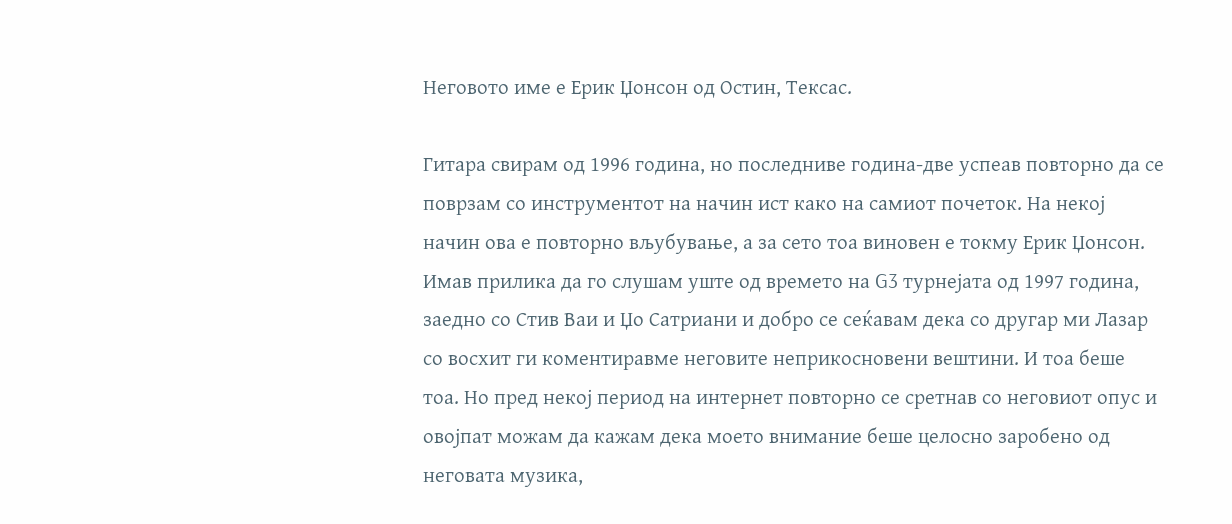Неговото име е Ерик Џонсон од Остин, Тексас.

Гитара свирам од 1996 година, но последниве година-две успеав повторно да се поврзам со инструментот на начин ист како на самиот почеток. На некој начин ова е повторно вљубување, а за сето тоа виновен е токму Ерик Џонсон. Имав прилика да го слушам уште од времето на G3 турнејата од 1997 година, заедно со Стив Ваи и Џо Сатриани и добро се сеќавам дека со другар ми Лазар со восхит ги коментиравме неговите неприкосновени вештини. И тоа беше тоа. Но пред некој период на интернет повторно се сретнав со неговиот опус и овојпат можам да кажам дека моето внимание беше целосно заробено од неговата музика,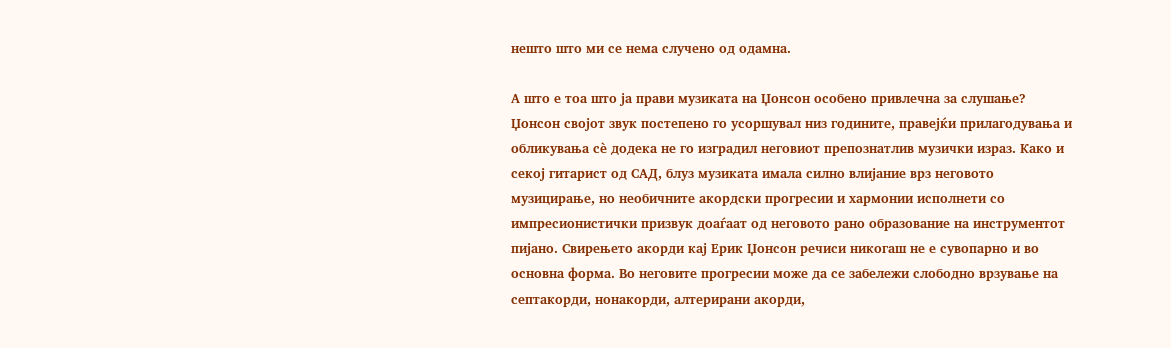нешто што ми се нема случено од одамна.

А што е тоа што ја прави музиката на Џонсон особено привлечна за слушање? Џонсон својот звук постепено го усоршувал низ годините, правејќи прилагодувања и обликувања сѐ додека не го изградил неговиот препознатлив музички израз. Како и секој гитарист од САД, блуз музиката имала силно влијание врз неговото музицирање, но необичните акордски прогресии и хармонии исполнети со импресионистички призвук доаѓаат од неговото рано образование на инструментот пијано. Свирењето акорди кај Ерик Џонсон речиси никогаш не е сувопарно и во основна форма. Во неговите прогресии може да се забележи слободно врзување на септакорди, нонакорди, алтерирани акорди,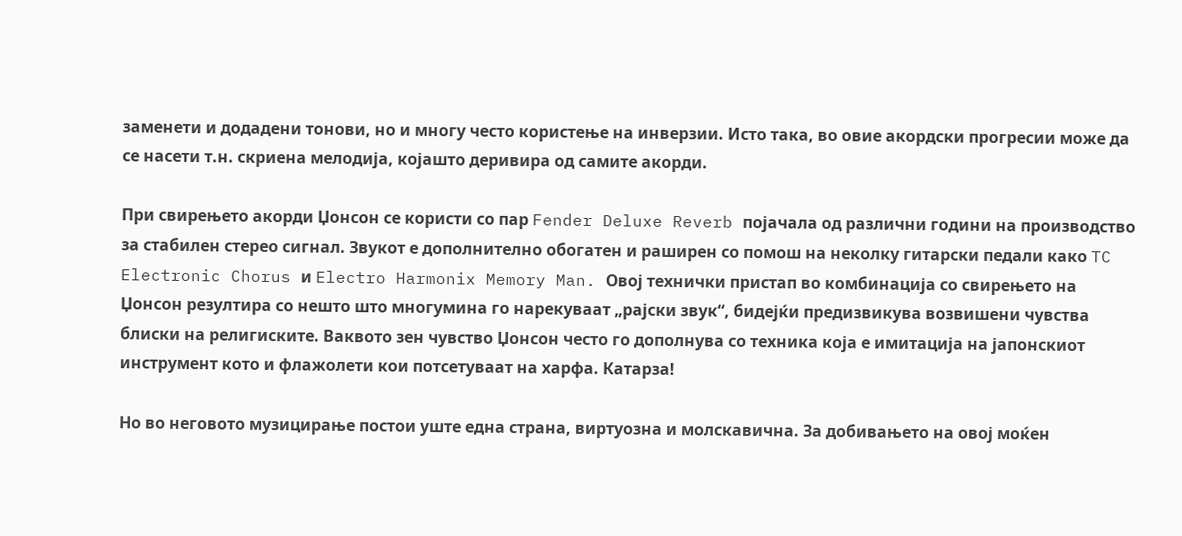заменети и додадени тонови, но и многу често користење на инверзии. Исто така, во овие акордски прогресии може да се насети т.н. скриена мелодија, којашто деривира од самите акорди.

При свирењето акорди Џонсон се користи со пар Fender Deluxe Reverb појачала од различни години на производство за стабилен стерео сигнал. Звукот е дополнително обогатен и раширен со помош на неколку гитарски педали како TC Electronic Chorus и Electro Harmonix Memory Man. Овој технички пристап во комбинација со свирењето на Џонсон резултира со нешто што многумина го нарекуваат „рајски звук“, бидејќи предизвикува возвишени чувства блиски на религиските. Ваквото зен чувство Џонсон често го дополнува со техника која е имитација на јапонскиот инструмент кото и флажолети кои потсетуваат на харфа. Катарза!

Но во неговото музицирање постои уште една страна, виртуозна и молскавична. За добивањето на овој моќен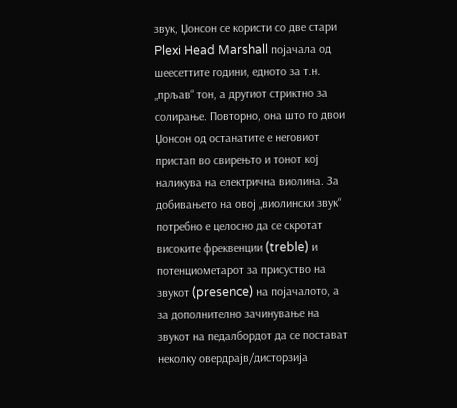звук, Џонсон се користи со две стари Plexi Head Marshall појачала од шеесеттите години, едното за т.н. „прљав“ тон, а другиот стриктно за солирање. Повторно, она што го двои Џонсон од останатите е неговиот пристап во свирењто и тонот кој наликува на електрична виолина. За добивањето на овој „виолински звук“ потребно е целосно да се скротат високите фреквенции (treble) и потенциометарот за присуство на звукот (presence) на појачалото, а за дополнително зачинување на звукот на педалбордот да се постават неколку овердрајв/дисторзија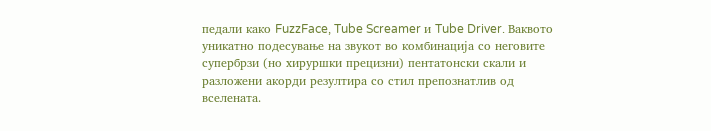педали како FuzzFace, Tube Screamer и Tube Driver. Ваквото уникатно подесување на звукот во комбинација со неговите супербрзи (но хируршки прецизни) пентатонски скали и разложени акорди резултира со стил препознатлив од вселената.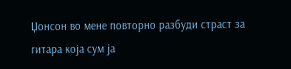Џонсон во мене повторно разбуди страст за гитара која сум ја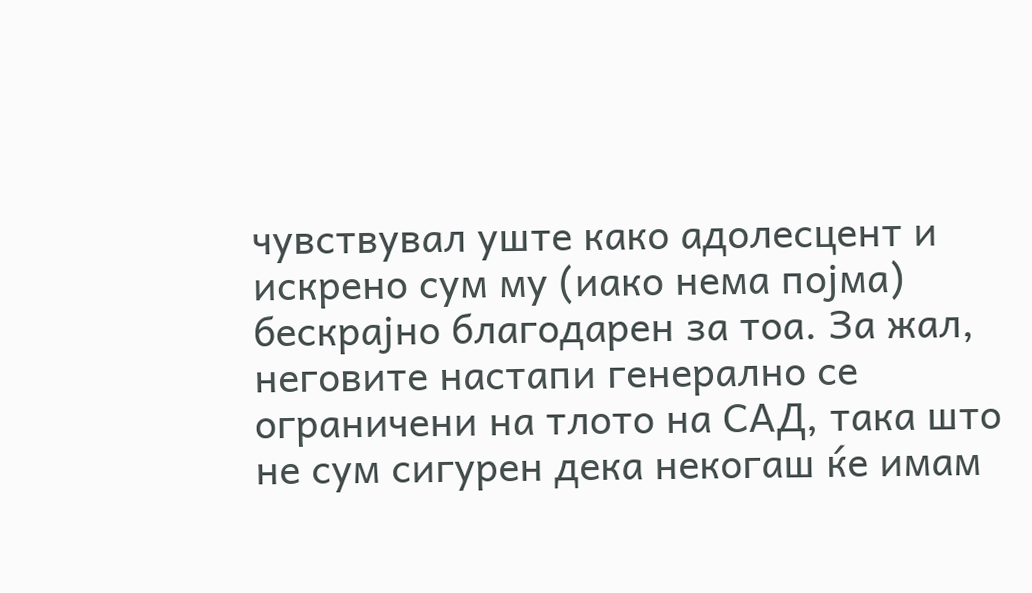чувствувал уште како адолесцент и искрено сум му (иако нема појма) бескрајно благодарен за тоа. За жал, неговите настапи генерално се ограничени на тлото на САД, така што не сум сигурен дека некогаш ќе имам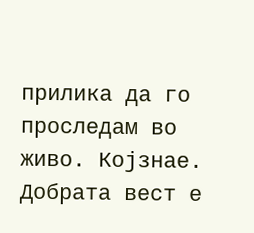прилика да го проследам во живо. Којзнае. Добрата вест е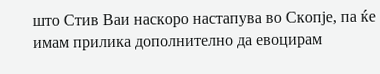што Стив Ваи наскоро настапува во Скопје, па ќе имам прилика дополнително да евоцирам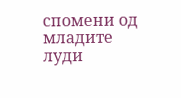спомени од младите луди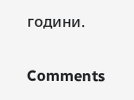години.

Comments